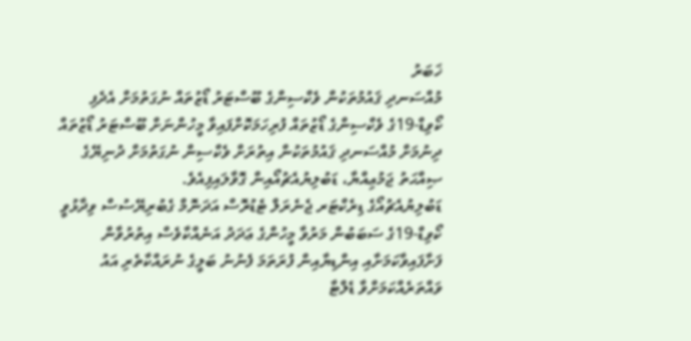ޚަބަރު
މުއްސަނދި ޤައުމުތަކުން ވެކްސިންގެ ބޫސްޓަރު ޑޯޒުތައް ނުގަތުމަށް އެދެފި
ކޯވިޑް-19ގެ ވެކްސިންގެ ޑޯޒުތައް ފުރިހަމަކޮށްފައިވާ މީހުންނަށް ބޫސްޓަރު ޑޯޒުތައް ދިނުމަށް މުއްސަނދި ޤައުމުތަކުން އިތުރަށް ވެކްސިން ނުގަތުމަށް ދުނިޔޭގެ ޞިއްޙަތު ޖަމުޢިއްޔާ، ޑަބުލިޔުއެޗުއޯއިން ގޮވާލައިފިއެވެ.
ޑަބުލިޔުއެޗުއޯގެ ޑިރެކްޓަރ ޖެނެރަލް ޓެޑުރޮސް އަދަނޮމް ގެބުރިޔޭސުސް ވިދާޅުވީ ކޯވިޑް-19ގެ ސަބަބުން މަރުވާ މީހުންގެ ޢަދަދު އަނެއްކާވެސް އިތުރުވާން ފަށާފައިވާކަމަށާއި އިންޑިޔާއިން ފުރަތަމަ ފެނުނު ބަލީގެ ނުރައްކާތެރި އައު ވައްތަރެއްކަމަށްވާ ޑެލްޓާ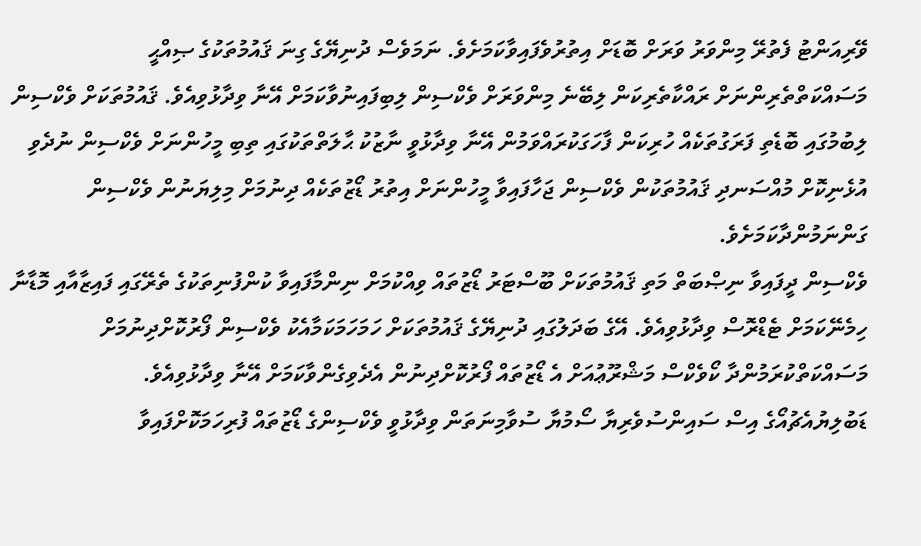ވޭރިއަންޓު ފެތުރޭ މިންވަރު ވަރަށް ބޮޑަށް އިތުރުވެފައިވާކަމަށެވެ. ނަމަވެސް ދުނިޔޭގެ ގިނަ ޤައުމުތަކުގެ ޞިއްޙީ މަސައްކަތްތެރިންނަށް ރައްކާތެރިކަން ލިބޭނެ މިންވަރަށް ވެކްސިން ލިބިފައިނުވާކަމަށް އޭނާ ވިދާޅުވިއެވެ. ޤައުމުތަކަށް ވެކްސިން ލިބުމުގައި ބޮޑެތި ފަރަގުތަކެއް ހުރިކަން ފާހަގަކުރައްވަމުން އޭނާ ވިދާޅުވީ ނާޒުކު ޙާލަތްތަކުގައި ތިބި މީހުންނަށް ވެކްސިން ނުދެވި އުޅެނިކޮށް މުއްސަނދި ޤައުމުތަކުން ވެކްސިން ޖަހާފައިވާ މީހުންނަށް އިތުރު ޑޯޒުތަކެއް ދިނުމަށް މިލިޔަނުން ވެކްސިން ގަންނަމުންދާކަމަށެވެ.
ވެކްސިން ދީފައިވާ ނިޞްބަތް މަތި ޤައުމުތަކަށް ބޫސްޓަރު ޑޯޒުތައް ވިއްކުމަށް ނިންމާފައިވާ ކުންފުނިތަކުގެ ތެރޭގައި ފައިޒާއާއި މޮޑާނާ ހިމެނޭކަމަށް ޓެޑްރޮސް ވިދާޅުވިއެވެ. އޭގެ ބަދަލުގައި ދުނިޔޭގެ ޤައުމުތަކަށް ހަމަހަމަކަމާއެކު ވެކްސިން ފޯރުކޮށްދިނުމަށް މަސައްކަތްކުރަމުންދާ ކޯވެކްސް މަޝްރޫޢުއަށް އެ ޑޯޒުތައް ފޯރުކޮށްދިނުން އެދެވިގެންވާކަމަށް އޭނާ ވިދާޅުވިއެވެ.
ޑަބުލިޔުއެޗުއޯގެ އިސް ސައިންސުވެރިޔާ ސޯމުޔާ ސުވާމިނަތަން ވިދާޅުވީ ވެކްސިންގެ ޑޯޒުތައް ފުރިހަމަކޮށްފައިވާ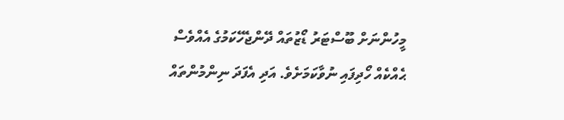މީހުންނަށް ބޫސްޓަރު ޑޯޒުތައް ދޭންޖެހޭކަމުގެ އެއްވެސް ޙެއްކެއް ހޯދިފައި ނުވާކަމަށެވެ. އަދި އެފަދަ ނިންމުންތައް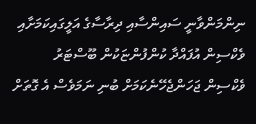ނިންމަންވާނީ ސައިންސާއި ދިރާސާގެ އަލީގައިކަމަށާއި ވެކްސިން އުފައްދާ ކުންފުންޏަކުން ބޫސްޓަރު ވެކްސިން ޖަހަންޖެހޭނެކަމަށް ބުނި ނަމަވެސް އެ ގޮތަށް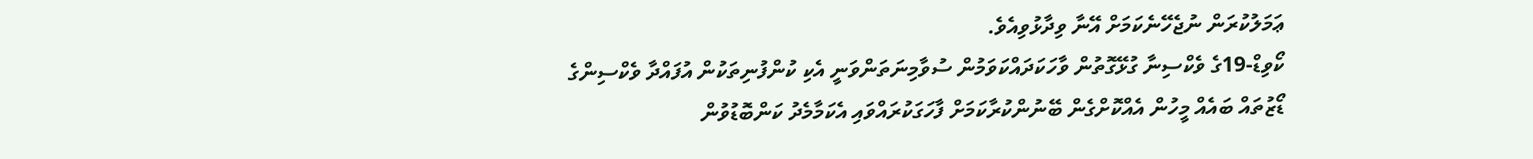ޢަމަލުކުރަން ނުޖެހޭނެކަމަށް އޭނާ ވިދާޅުވިއެވެ.
ކޯވިޑް-19ގެ ވެކްސިނާ ގުޅޭގޮތުން ވާހަކަދައްކަވަމުން ސުވާމިނަތަންވަނީ އެކި ކުންފުނިތަކުން އުފައްދާ ވެކްސިންގެ ޑޯޒުތައް ބައެއް މީހުން އެއްކޮށްގެން ބޭނުންކުރާކަމަށް ފާހަގަކުރައްވައި އެކަމާމެދު ކަންބޮޑުވުން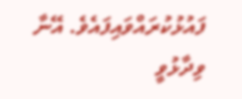ފައުޅުކުރައްވައިފައެވެ. އޭނާ ވިދާޅުވީ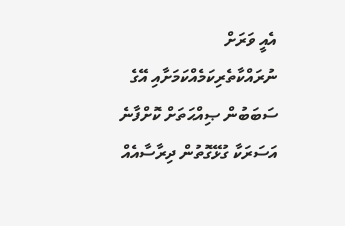އެއީ ވަރަށް ނުރައްކާތެރިކަމެއްކަމަށާއި އޭގެ ސަބަބުން ޞިއްޙަތަށް ކޮށްފާނެ އަސަރަކާ ގުޅޭގޮތުން ދިރާސާއެއް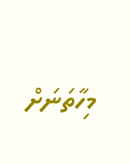މިހާތަނަށް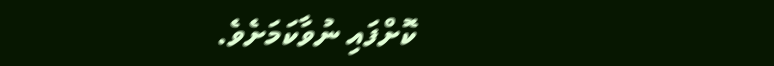ކޮށްފައި ނުވާކަމަށެވެ.